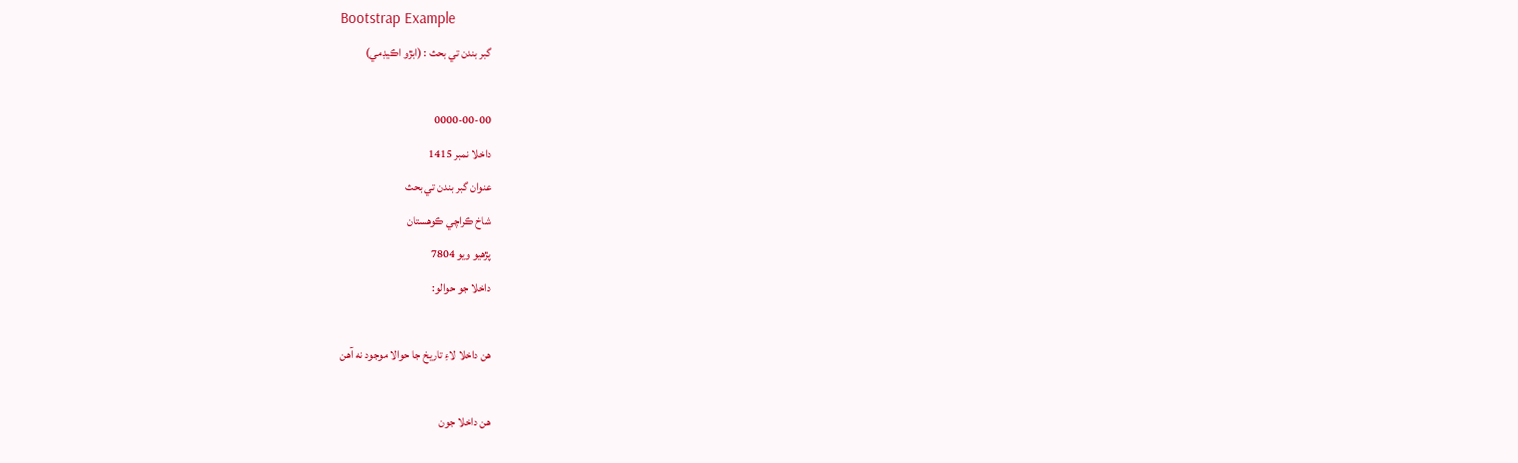Bootstrap Example
گبر بندن تي بحث : (ابڙو اڪيڊمي)

0000-00-00
داخلا نمبر 1415
عنوان گبر بندن تي بحث
شاخ ڪراچي ڪوھستان
پڙهيو ويو 7804
داخلا جو حوالو:

هن داخلا لاءِ تاريخ جا حوالا موجود نه آهن

هن داخلا جون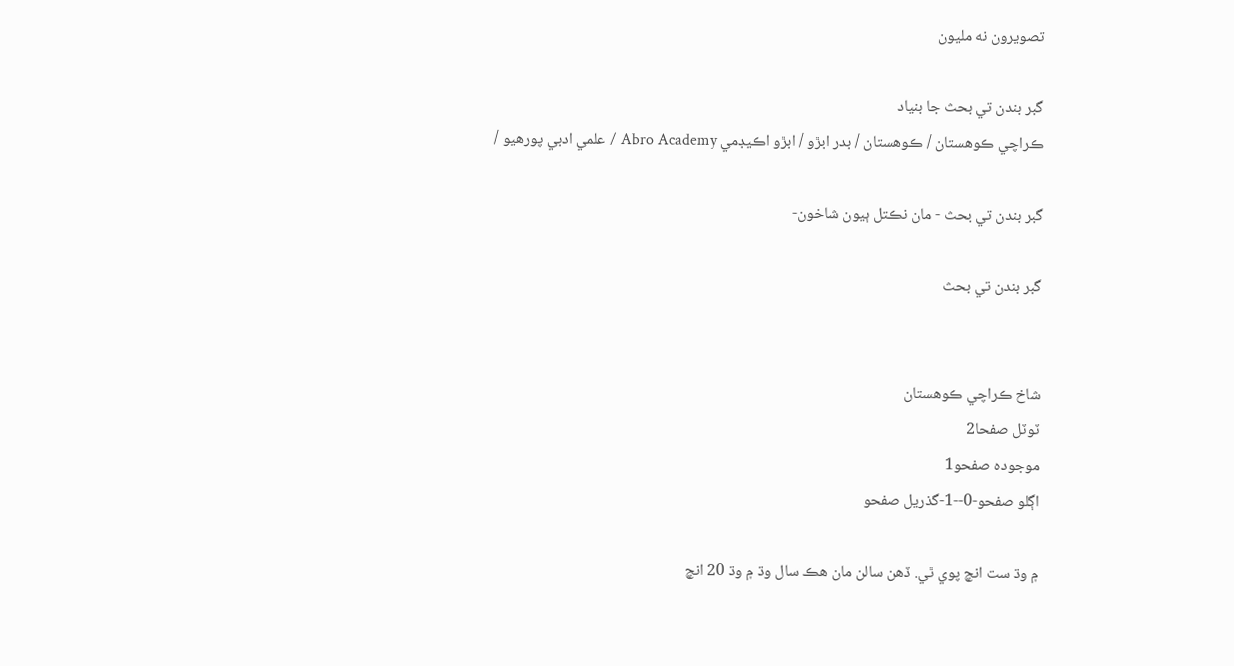تصويرون نه مليون

گبر بندن تي بحث جا بنياد
ڪراچي ڪوھستان / ڪوهستان / بدر ابڙو / ابڙو اڪيڊمي Abro Academy / علمي ادبي پورهيو /

گبر بندن تي بحث - مان نڪتل ٻيون شاخون-

گبر بندن تي بحث


شاخ ڪراچي ڪوھستان
ٽوٽل صفحا2
موجودہ صفحو1
اڳلو صفحو-0--1-گذريل صفحو

۾ وڌ ست انچ پوي ٿي. ڏهن سالن مان هڪ سال وڌ ۾ وڌ 20 انچ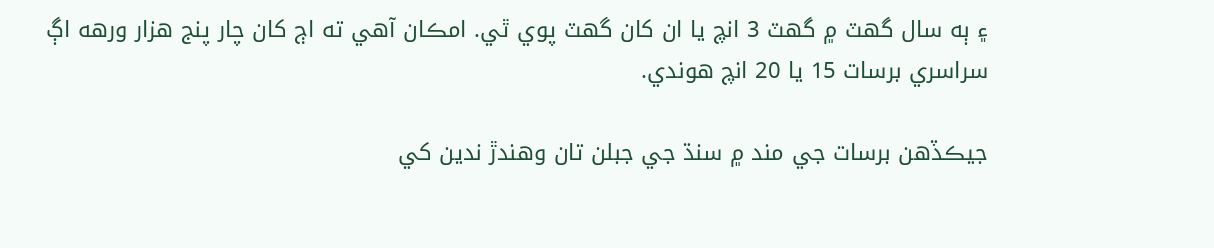۽ ٻه سال گهٽ ۾ گهٽ 3 انچ يا ان کان گهٽ پوي ٿي. امڪان آهي ته اڄ کان چار پنج هزار ورهه اڳ سراسري برسات 15 يا 20 انچ هوندي.

جيڪڏهن برسات جي مند ۾ سنڌ جي جبلن تان وهندڙ ندين کي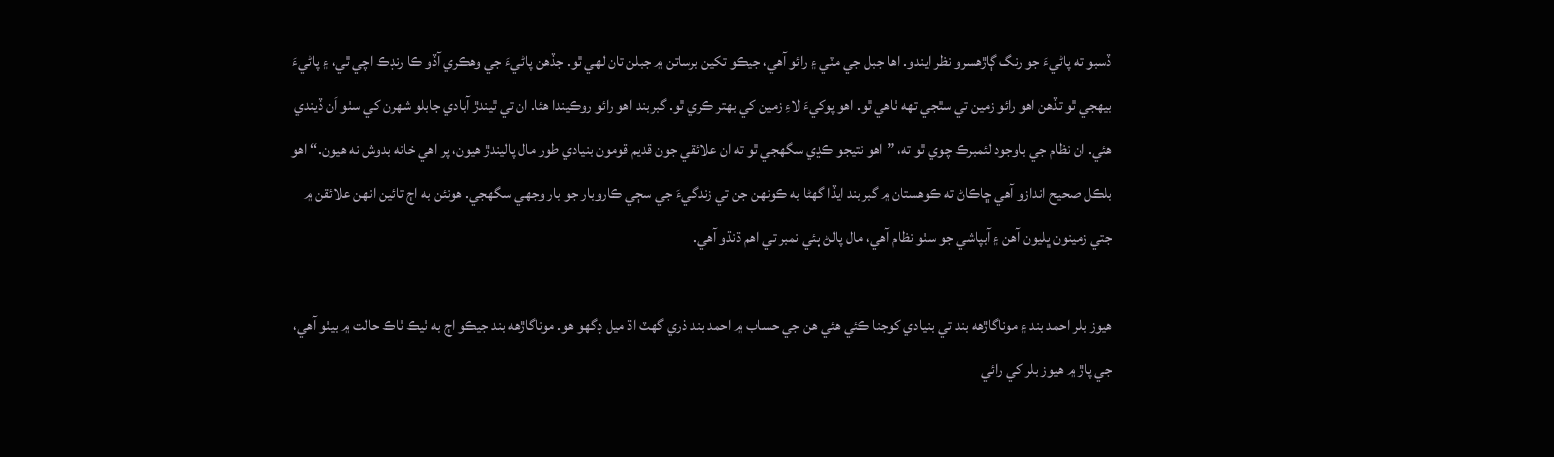ڏسبو ته پاڻيءَ جو رنگ ڳاڙهسرو نظر ايندو. اها جبل جي مٽي ۽ رائو آهي، جيڪو تکين برساتن ۾ جبلن تان لهي ٿو. جڏهن پاڻيءَ جي وهڪري آڏو ڪا رنڊڪ اچي ٿي، ۽ پاڻيءَ بيهجي ٿو تڏهن اهو رائو زمين تي سٿجي تهه ٺاهي ٿو. اهو پوکيءَ لاءِ زمين کي بهتر ڪري ٿو. گبربند اهو رائو روڪيندا هئا. ان تي ٿيندڙ آبادي جابلو شهرن کي سٺو اَن ڏيندي هئي. ان نظام جي باوجود لئمبرڪ چوي ٿو ته، ”اهو نتيجو ڪڍي سگهجي ٿو ته ان علائقي جون قديم قومون بنيادي طور مال پاليندڙ هيون، پر اهي خانه بدوش نه هيون.“ اهو بلڪل صحيح اندازو آهي ڇاڪاڻ ته ڪوهستان ۾ گبربند ايڏا گهڻا به ڪونهن جن تي زندگيءَ جي سڄي ڪاروبار جو بار وجهي سگهجي. هونئن به اڄ تائين انهن علائقن ۾ جتي زمينون ڀليون آهن ۽ آبپاشي جو سٺو نظام آهي، مال پالڻ ٻئي نمبر تي اهم ڌنڌو آهي.

هيوز بلر احمد بند ۽ موناگاڙهه بند تي بنيادي کوجنا ڪئي هئي هن جي حساب ۾ احمد بند ذري گهٽ اڌ ميل ڊگهو هو. موناگاڙهه بند جيڪو اڄ به ٺيڪ ٺاڪ حالت ۾ بيٺو آهي، جي پاڙ ۾ هيوز بلر کي رائي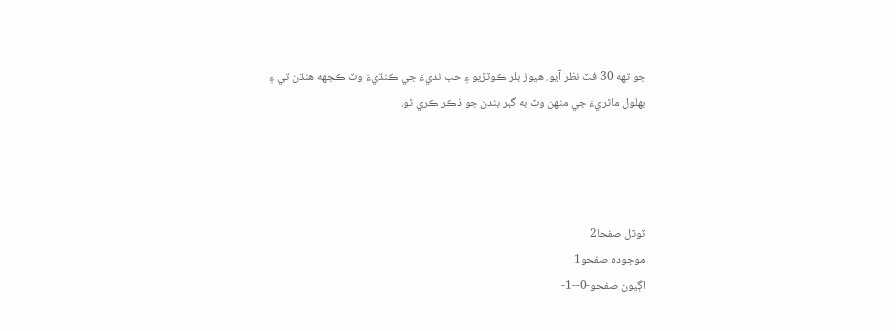جو تهه 30 فٽ نظر آيو. هيوز بلر ڪوٽڙيو ۽ حب نديءَ جي ڪنڌيءَ وٽ ڪجهه هنڌن تي ۽ بهلول ماٿريءَ جي منهن وٽ به گبر بندن جو ذڪر ڪري ٿو.




ٽوٽل صفحا2
موجودہ صفحو1
اڳيون صفحو-0--1-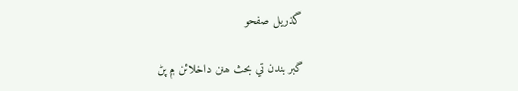گذريل صفحو

گبر بندن تي بحث ھنن داخلائن ۾ پڻ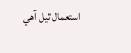استعمال ٿيل آھي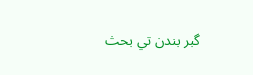گبر بندن تي بحث